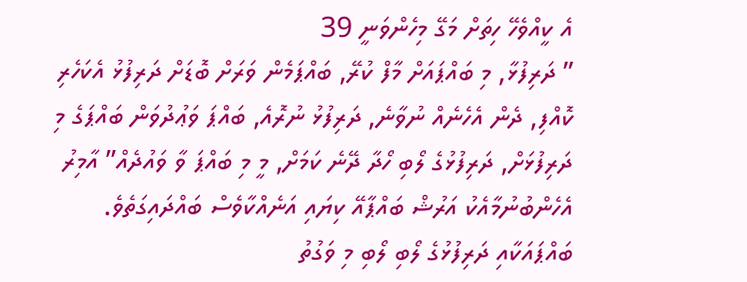އެ ކީއްވެހޭ ހިތަށް މަގޭ މިހެންވަނީ 39
” ދަރިފުޅާ, މި ބައްޕައަށް މާފް ކުރޭ, ބައްޕަމެން ވަރަށް ބޮޑަށް ދަރިފުޅު އެކަހެރި ކޮއްފި, ދެން އެހެނެއް ނުވާނެ, ދަރިފުޅު ނުރޮއެ, ބައްޕަ ވަޢުދުވަން ބައްޕަގެ މި ދަރިފުޅަށް, ދަރިފުޅުގެ ލޯބި ހޯދާ ދޭނެ ކަމަށް, މީ މި ބައްޕަ ވާ ވައުދެއް” އާމިރު އެހެންބުނުމާއެކު އަރުޝް ބައްޕާއޭ ކިޔައި އަނެއްކާވެސް ބައްދައިގަތެވެ.
ބައްޕައަކާއި ދަރިފުޅުގެ ލޯބި ލޯބި މި ވަގުތު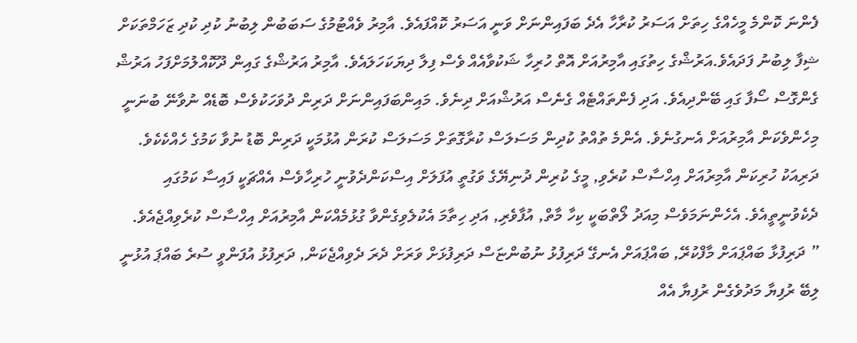ފެންނަ ކޮންމެ މީހެއްގެ ހިތަށް އަސަރު ކުރާހާ އެދެ ބަފައިންނަށް ވަނީ އަސަރު ކޮއްފައެވެ. އާމިރު ވެއްޓުމުގެ ސަބަބުން ލިބުނު ކުދި ކުދި ޒަހަމްތަކަށް ޝިފާ ލިބުނު ފަދައެވެ.އަރުޝްގެ ހިތުގައި އާމިރުއަށް އޮތް ހުރިހާ ޝަކުވާއެއް ވެސް ފިލާ ދިޔަކަހަލައެވެ. އާމިރު އަރުޝްގެ ގައިން ދޫކޮއްލުމަށްފަހު އަރުޝް ގެންގޮސް ސޯފާ ގައި ބޭންދިއެވެ. އަދި ފެންތައްޓެއް ގެނެސް އަރުޝްއަށް ދިނެވެ. މައިންބަފައިންނަށް ދަރިން ދުވަހަކުވެސް ބޮޑެއް ނުވާނޭ ބުނަނީ މިހެންވެކަން އާމިރުއަށް އެނގުނެވެ. އެންމެ ތުއްތު ކުދިން މަސަލަސް ކުރާގޮތަށް މަސަލަސް ކުރަން އުޅުމަކީ ދަރިން ބޮޑު ނުވާ ކަމުގެ ހެއްކެކެވެ.
ދަރިއަކު ހުރިކަން އާމިރުއަށް އިހްސާސް ކުރެވި, މީގެ ކުރިން ދުނިޔޭގެ ވަގުތީ އުފަލަށް އިސްކަންދެވުނީ ހުރިހާވެސް އެއްޗަކީ ފައިސާ ކަމުގައި ދެކެވުނީތީއެވެ. އެހެންނަމަވެސް މިއަދު ލޯތްބަކީ ކިހާ މާތް, އުފާވެރި, އަދި ހިތާމަ އެކުލެވިގެންވާ ގުޅުމެއްކަން އާމިރުއަށް އިހްސާސް ކުރެވިއްޖެއެވެ.
” ދަރިފުޅާ ބައްޕައަށް މާފްކުރޭ, ބައްޕައަށް އެނގޭ ދަރިފުޅު ނުބުންޏަސް ދަރިފުޅަށް ވަރަށް ދެރަ ދެވިއްޖެކަން, ދަރިފުޅު އުފަންވީ ސުރެ ބައްޕަ އުޅުނީ ލިބޭ ރުފިޔާ މަދުވެގެން ރުފިޔާ އެއް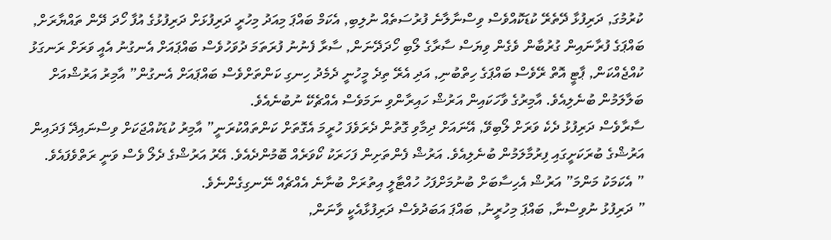ކުރުމުގަ, ދަރިފުޅާ ދޭތެރޭ ކުޑަކޮއްވެސް ވިސްނާލާނެ ފުރުސަތެއް ނުލިބި, އެކަމް ބައްޕަ މިއަދު މިހުރީ ދަރިފުޅަށް ދަރިފުޅުގެ އުފާ ހޯދަ ދޭން ތައްޔާރަށް, ބައްޕަގެ ފުރާނައިން ގުރުބާން ވެގެން ވިޔަސް ސާރާގެ ލޯބި ހޯދަދޭނަން, ސާރާ ފެނުނު ފުރަތަމަ ދުވަހުވެސް ބައްޕައަށް އެނގުނު އެއީ ވަރަށް ރަނގަޅު ކުއްޖެއްކަން, ޕާޓީ އޮތް ރޭވެސް ބައްޕަގެ ހިތްބުނި, އަދި އެރޭ ތިދެ މީހުނީ ދެމެދު ހިނގި ކަންތަށްވެސް ބައްޕައަށް އެނގުން” އާމިރު އަރުޝްއަށް ބަލާލަމުން ބުނެލިއެވެ. އާމިރުގެ ވާހަކައިން އަރުޝް ހައިރާންވި ނަމަވެސް އެއްޗެކޭ ނުބުނެއެވެ.
ސާރާވެސް ދަރިފުޅު ދެކެ ވަރަށް ލޯބިވޭ, އޭނައަށް ދިމާވި ގޮތުން ދެރަވެފަ ހުރީމަ އެގޮތަށް ކަންތައްކުރަނީ” އާމިރު ކުޑަކުއްޖަކަށް ވިސްނައިދޭ ފަދައިން އަރުޝްގެ ބުރަކަށީގައި ފިރުމާލަމުން ބުނެލިއެވެ. އަރުޝް ފެންތަށިން ފަހަރަކު ކޯވަރެއް ބޮމުންދެއެވެ. އޭރު އަރުޝްގެ ދެލޯ ވެސް ވަނީ ރަތްވެފައެވެ.
” އެކަމަކު މަންމަ” އަރުޝް އެހިސާބަށް ބުނުމަށްފަހު ހުއްޓާލީ އިތުރަށް ބުނާނެ އެއްޗެއް ނޭނގިގެންނެވެ.
” ދަރިފުޅު ނުވިސްނާ, ބައްޕަ މިހުރީނު, ބައްޕަ އަބަދުވެސް ދަރިފުޅާއެކީ ވާނަން,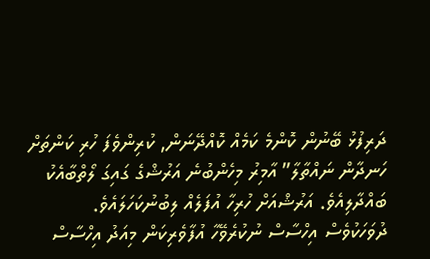ދަރިފުޅު ބޭނުން ކޮންމެ ކަމެއް ކޮއްދޭނަން, ކުރިންވެފަ ހުރި ކަންތަށް ހަނދާން ނައްތާލާ” އާމިރު މިހެންބުނެ އަރުޝްގެ ގައިގަ ލޯތްބާއެކު ބައްދާލިއެވެ. އަރުޝްއަށް ހުރިހާ އުފަލެއް ލިބުނުކަހަލައެވެ. ދުވަހަކުވެސް އިހްސާސް ނުކުރެވޭހާ އުފާވެރިކަން މިއަދު އިހްސާސް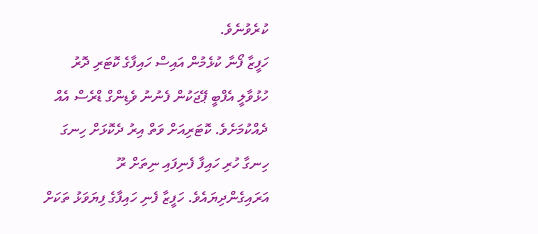ކުރެވުނެވެ.
ހަފީޒާ ފޯނާ ކުޅެމުން އައިސް ހައިފާގެ ކޮޓަރި ދޮރު ހުޅުވާލީ އެފްބީ ޕޭޖަކުން ފެނުނު ވެޑިންގް ޑްރެސް އެއް ދެއްކުމަށެވެ. ކޮޓަރިއަށް ވަތް އިރު ދެކޮޅަށް ހިނގަ ހިނގާ ހުރި ހައިފާ ފެނިފައި ނިތަށް ރޫ އަރައިގެންދިޔައެވެ. ހަފީޒާ ފެނި ހައިފާގެ ފިޔަވަޅު ތަކަށް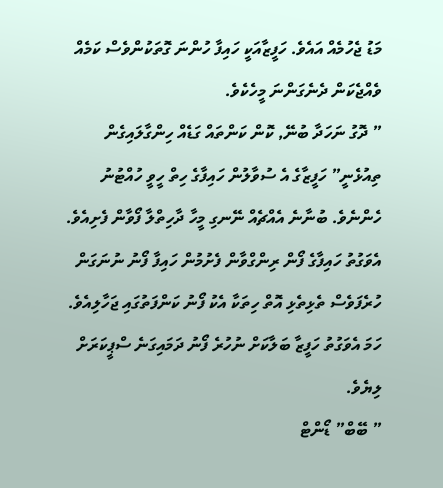މަޑު ޖެހުމެއް އައެވެ. ހަފީޒާއަކީ ހައިފާ ހުންނަ ގޮތަކުންވެސް ކަމެއް ވެއްޖެކަން ދެނެގަންނަ މީހެކެވެ.
” ދޮގު ނަހަދާ ބުނޭ, ކޮން ކަންތައް ގަޑެއް ހިންގާލައިގެން ތިއުޅެނީ” ހަފީޒާގެ އެ ސުވާލުން ހައިފާގެ ހިތް ހީވީ ހުއްޓުނު ހެންނެވެ. ބުނާނެ އެއްޗެއް ނޭނގި މީހާ ދާހިތްލާ ފޯވާން ފެށިއެވެ. އެވަގުތު ހައިފާގެ ފޯން ރިންގްވާން ފެށުމުން ހައިފާ ފޯނު ނުނަގަން ހުރެފަވެސް ތެޅިތެޅި އޮތް ހިތަކާ އެކު ފޯނު ކަންފަތުގައި ޖަހާލިއެވެ. ހަމަ އެވަގުތު ހަފީޒާ ބަލާކަށް ނުހުރެ ފޯނު ދަމައިގަނެ ސްޕީކަރަށް ލިޔެވެ.
” ބޭބް” ޑޯންޓް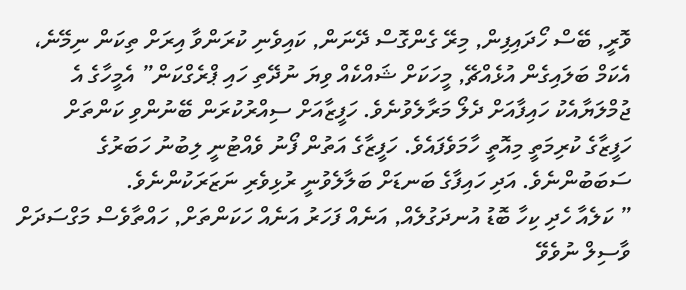ވޮރީ, ބޭސް ހޯދައިފިން, މިރޭ ގެންގޮސް ދޭނަން, ކައިވެނި ކުރަންވާ އިރަށް ތިކަން ނިމޭނެ، އެކަމް ބަލައިގެން އުޅެއްޗޭ, މީހަކަށް ޝައްކެއް ވިޔަ ނުދޭތި ހައި ޕްރެގްކަން” އެމީހާގެ އެ ޖުމްލަޔާއެކު ހައިފާއަށް ދެލޯ މަރާލެވުނެވެ. ހަފީޒާއަށް ސިއްރުކުރަން ބޭނުންވި ކަންތަށް ހަފީޒާގެ ކުރިމަތީ މިއޮތީ ހާމަވެފައެވެ. ހަފީޒާގެ އަތުން ފޯނު ވެއްޓުނީ ލިބުނު ހަބަރުގެ ސަބަބުންނެވެ. އަދި ހައިފާގެ ބަނޑަށް ބަލާލެވުނީ ރުޅިވެރި ނަޒަރަކުންނެވެ.
” ކަލެއާ ހެދި ކިހާ ބޮޑު އުނދަގުލެއް, އަނެއް ފަހަރު އަނެއް ހަކަންތަށް, ހައްތާވެސް މަގްސަދަށް ވާސިލް ނުވެވޭ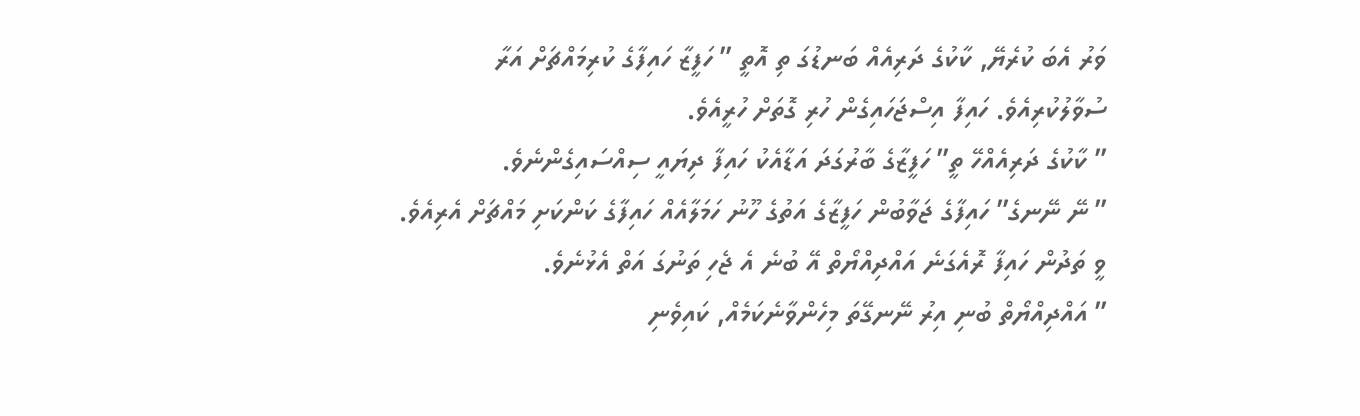ވަރު އެބަ ކުރެޔޭ, ކާކުގެ ދަރިއެއް ބަނޑުގަ ތި އޮތީ ” ހަފީޒާ ހައިފާގެ ކުރިމައްޗަށް އަރާ ސުވާލުކުރިއެވެ. ހައިފާ އިސްޖަހައިގެން ހުރި ގޮތަށް ހުރީއެވެ.
” ކާކުގެ ދަރިއެއްހޭ ތީ” ހަފީޒާގެ ބާރުގަދަ އަޑާއެކު ހައިފާ ދިޔައީ ސިއްސައިގެންނެވެ.
” ނޭ ނޭނގެ” ހައިފާގެ ޖަވާބުން ހަފީޒާގެ އަތުގެ ހޫނު ހަމަލާއެއް ހައިފާގެ ކަންކަށި މައްޗަށް އެރިއެވެ. ވީ ތަދުން ހައިފާ ރޮއެގަނެ އައްދިއްޔޯތް އޭ ބުނެ އެ ޖެހި ތަނުގަ އަތް އެޅުނެވެ.
” އައްދިއްޔޯތް ބުނި އިރު ނޭނގޭތަ މިހެންވާނެކަމެއް, ކައިވެނި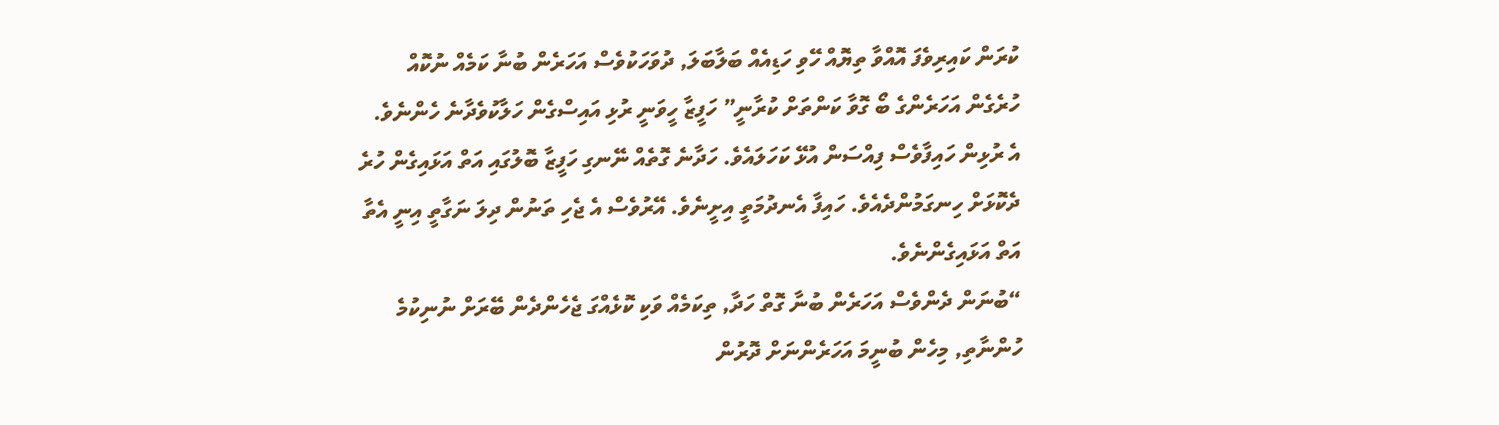ކުރަން ކައިރިވެފަ އޮއްވާ ތިޔޮއް ހޭވި ހަޑިއެއް ބަލާބަލަ, ދުވަހަކުވެސް އަހަރެން ބުނާ ކަމެއް ނުކޮއް ހުރެގެން އަހަރެންގެ ބޯ ގޮވާ ކަންތަށް ކުރާނީ” ހަފީޒާ ހީވަނީ ރުޅި އައިސްގެން ހަލާކުވެދާނެ ހެންނެވެ. އެ ރުޅިން ހައިފާވެސް ފިއްސަން އުޅޭ ކަހަލައެވެ. ހަދާނެ ގޮތެއް ނޭނގި ހަފީޒާ ބޮލުގައި އަތް އަޅައިގެން ހުރެ ދެކޮޅަށް ހިނގަމުންދެއެވެ. ހައިފާ އެނދުމަތީ އިށީނެވެ. އޭރުވެސް އެ ޖެހި ތަނުން ދިލަ ނަގާތީ އިނީ އެތާ އަތް އަޅައިގެންނެވެ.
“ބުނަން ދެންވެސް އަހަރެން ބުނާ ގޮތް ހަދާ, ތިކަމެއް ވަކި ކޮޅެއްގަ ޖެހެންދެން ބޭރަށް ނުނިކުމެ ހުންނާތި, މިހެން ބުނީމަ އަހަރެންނަށް ދޮރުން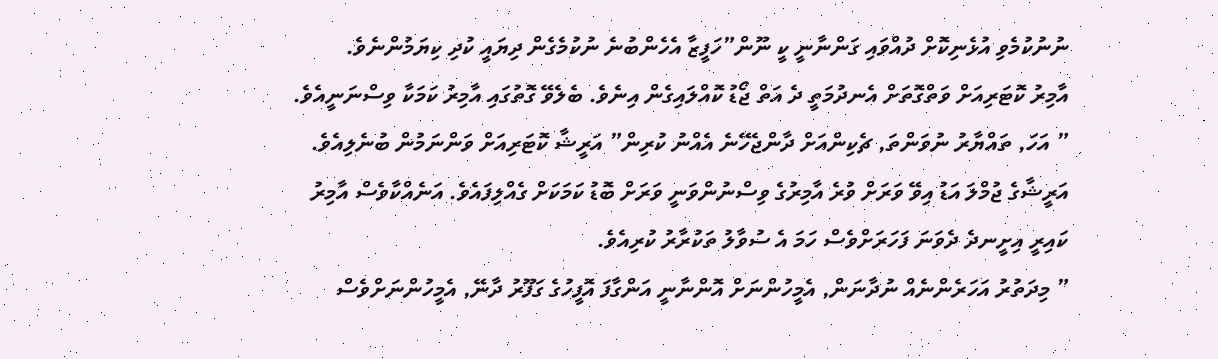ނުނުކުމެވި އުޅެނިކޮށް ދުއްވައި ގަންނާނީ ކީ ނޫން”ހަފީޒާ އެހެންބުނެ ނުކުމެގެން ދިޔައީ ކުދި ކިޔަމުންނެވެ.
އާމިރު ކޮޓަރިއަށް ވަތްގޮތަށް އެނދުމަތީ ދެ އަތް ޖޯޑު ކޮއްލައިގެން އިނެވެ. ބެލެވޭ ގޮތުގައި އާމިރު ކަމަކާ ވިސްނަނީއެވެ.
” އަހަ, ތައްޔާރު ނުވަންތަ, ޗެކިންއަށް ދާންޖެހޭނެ އެއްނު ކުރިން” އަރީޝާ ކޮޓަރިއަށް ވަންނަމުން ބުނެލިއެވެ. އަރީޝާގެ ޖުމްލަ އަޑު އިވޭ ވަރަށް ވުރެ އާމިރުގެ ވިސްނުންވަނީ ވަރަށް ބޮޑު ކަމަކަށް ގެއްލިފައެވެ. އަނެއްކާވެސް އާމިރު ކައިރީ އިށީނދެ ދެވަނަ ފަހަރަށްވެސް ހަމަ އެ ސުވާލު ތަކުރާރު ކުރިއެވެ.
” މިދަތުރު އަހަރެންނެއް ނުދާނަން, އެމީހުންނަށް އޮންނާނީ އަންގާފަ އޮފީހުގެ ގަފޫރު ދާނޭ, އެމީހުންނަށްވެސް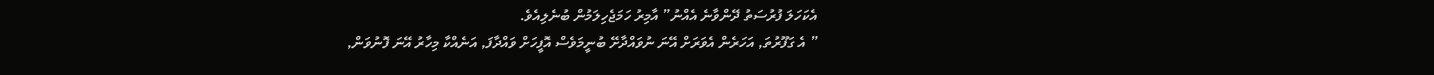އެކަހަލަ ފުރުސަތު ދޭންވާނެ އެއްނު” އާމިރު ހަމަޖެހިލަމުން ބުނެލިއެވެ.
” އެ ގަފޫރުތަ, އަހަރެން އެވަރަށް އޭނަ ނުވައްދާށޭ ބުނީމަވެސް އޮފީހަށް ވައްދާފަ, އަނެއްކާ މިހާރު އޭނަ ފޮނުވަން,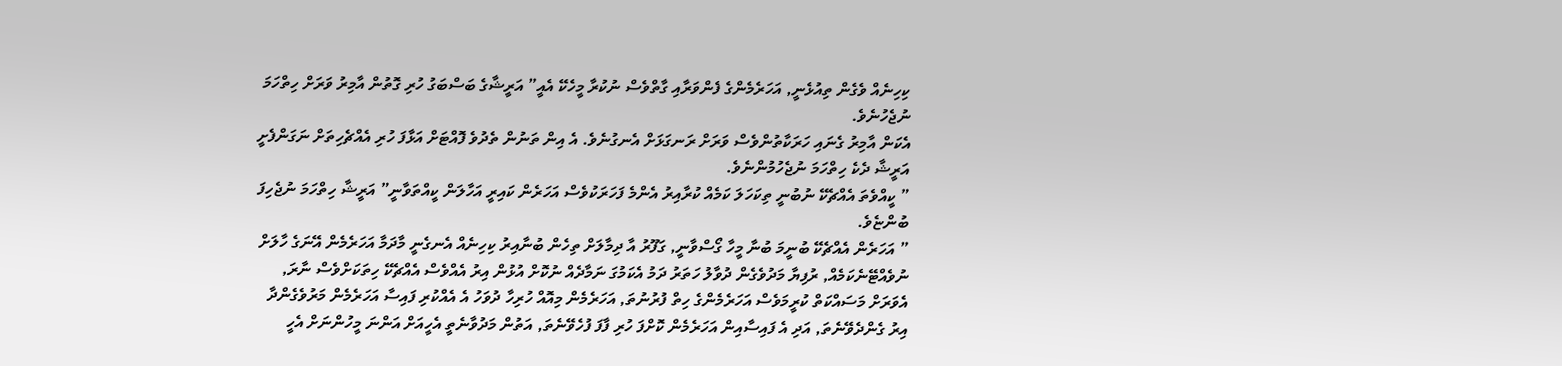ކިހިނެއް ވެގެން ތިއުޅެނީ, އަހަރެމެންގެ ފެންވަރާއި ގާތްވެސް ނުކުރާ މީހެކޭ އެއީ” އަރީޝާގެ ބަސްބަގު ހުރި ގޮތުން އާމިރު ވަރަށް ހިތްހަމަ ނުޖެހުނެވެ.
އެކަން އާމިރު ގެނައި ހަރަކާތުންވެސް ވަރަށް ރަނގަޅަށް އެނގުނެވެ. އެ އިން ތަނުން ތެދުވެ ފޮއްޓަށް އަޅާފަ ހުރި އެއްޗެހިތަށް ނަގަންފެށީ އަރީޝާ ދެކެ ހިތްހަމަ ނުޖެހުމުންނެވެ.
” ކީއްވެތަ އެއްޗެކޭ ނުބުނީ ތިކަހަލަ ކަމެއް ކުރާއިރު އެންމެ ފަހަރަކުވެސް އަހަރެން ކައިރީ އަހާލަން ކީއްތަވާނީ” އަރީޝާ ހިތްހަމަ ނުޖެހިފަ ބުންޏެވެ.
” އަހަރެން އެއްޗެކޭ ބުނީމަ ބުނާ މީހާ ގޯސްވާނީ, ގަފޫރު އާ ދިމާލަށް ތިހެން ބުނާއިރު ކިހިނެއް އެނގެނީ މާދަމާ އަހަރެމެން އޭނަގެ ހާލަށް ނުވެއްޓޭނެކަމެއް, ރުފިޔާ މަދުވެގެން ދުވާލު ހަތަރު ދަމު އެކަމުގަ ނަމާދެއް ނުކޮށް އުޅުން އިރު އެއްވެސް އެއްޗެކޭ ހިތަކަށްވެސް ނާރަ, އެވަރަށް މަސައްކަތް ކުރީމަވެސް އަހަރެމެންގެ ހިތް ފުރުނުތަ, އަހަރެމެން މިއޮއް ހުރިހާ ދުވަހު އެ އެއްކުރި ފައިސާ އަހަރެމެން މަރުވެގެންދާ އިރު ގެންދެވޭނެތަ, އަދި އެ ފައިސާއިން އަހަރެމެން ކޮށްފަ ހުރި ފާފަ ފުހެވޭނެތަ, އަތުން މަދުވާނެތީ އެހީއަށް އަންނަ މީހުންނަށް އެހީ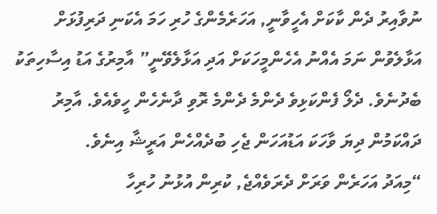ނުވާއިރު ދެން ކާކަށް އެހީވާނީ, އަހަރެމެންގެ ހުރި ހަމަ އެކަނި ދަރިފުޅަށް އަޅާލެވުން ނަމަ އެއްނު އެހެންމީހަކަށް އަދި އަޅާލެވޭނީ” އާމިރުގެ އަޑު އިސާހިތަކު ބެދުނެވެ. ދެލޯ ފެންކަޅިވެ ދެންމެ ދެންމެ ރޮވި ދާނެހެން ހީވެއެވެ. އާމިރު ދައްކަމުން ދިޔަ ވާހަކަ އަޑުއަހަން ޖެހި ބުދެއްހެން އަރީޝާ އިނެވެ.
“މިއަދު އަހަރެން ވަރަށް ދެރަވެއްޖެ, ކުރިން އުޅުނު ހުރިހާ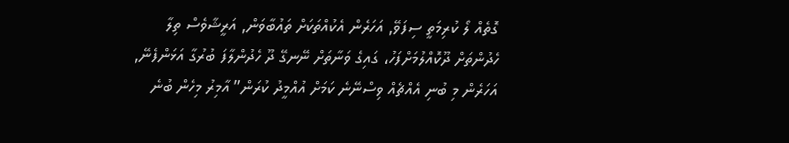ގޮތެއް ލޯ ކުރިމަތީ ސިފަވޭ, އަހަރެން އެކުއްތަކަށް ތައުބާވަން, އަރީޝާވެސް ތިލާ ހެދުންތަށް ދޫކޮއްލުމަށްފަހު، ގައިގެ ވަނާތަށް ނޭނގޭ ދޫ ހެދުންލާފަ ބުރުގާ އަޅަންފެނޭ, އަހަރެން މި ބުނި އެއްޗެއް ވިސްނޭނެ ކަމަށް އުއްމީދު ކުރަން” އާމިރު މިހެން ބުނެ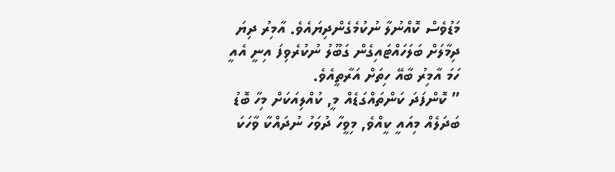މަޑުވެސް ކޮއްނުލާ ނުކުމެގެންދިޔައެވެ. އާމިރު ދިޔަ ދިމާލަށް ބަލަހައްޓައިގެން ގަބޫލު ނުކުރެވިފަ އިނީ އެއީ ހަމަ އާމިރު ބާއޭ ހިތަށް އަރާތީއެވެ.
” ކޮންފަދަ ކަންތައްގަޑެއް މީ, ކުއްލިއަކަށް މިހާ ބޮޑު ބަދަލެއް މިއައީ ކީއްވެ, މިވީހާ ދުވަހު ނުދައްކާ ވާހަކަ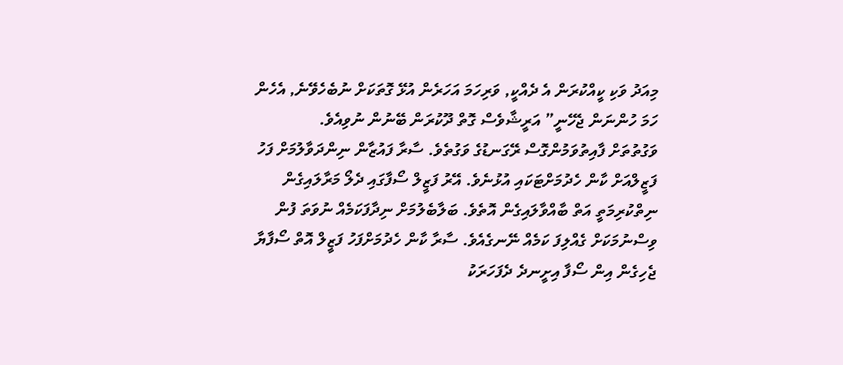މިއަދު ވަކި ކީއްކުރަން އެ ދެއްކީ, ވަރިހަމަ އަހަރެން އުޅޭ ގޮތަކަށް ނުބެހެވޭނެ, އެހެން ހަމަ ހުންނަން ޖެހޭނީ” އަރީޝާވެސް ގޮތް ދޫކުރަން ބޭނުން ނުވިއެވެ.
ވަގުތުތަށް ފާއިތުވަމުންގޮސް ރޭގަނޑުގެ ވަގުތެވެ. ސާރާ ފައުޒާން ނިންދަވާލުމަށް ފަހު ފަޒީލްއަށް ކާން ހެދުމަށްޓަކައި އުޅުނެވެ. އޭރު ފަޒީލް ސޯފާގައި ދެލޯ މަރާލައިގެން ނިތްކުރިމަތީ އަތް ބާއްވާލައިގެން އޮތެވެ. ބަލާބެލުމަށް ނިދާފަކަމެއް ނުވަތަ ފުން ވިސްނުމަކަށް ގެއްލިފަ ކަމެއް ނޭނގެއެވެ. ސާރާ ކާން ހެދުމަށްފަހު ފަޒީލް އޮތް ސޯފާޔާ ޖެހިގެން އިން ސޯފާ އިށީނދެ ދެފަހަރަކު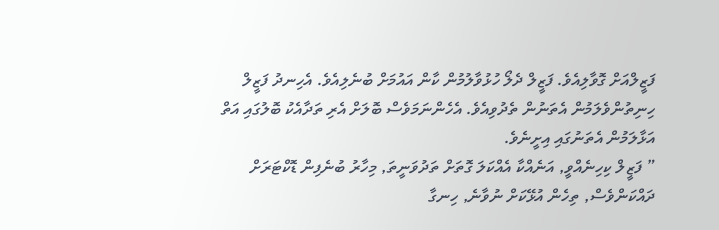ފަޒީލްއަށް ގޮވާލިއެވެ. ފަޒީލް ދެލޯ ހުޅުވާލުމުން ކާން އައުމަށް ބުނެލިއެވެ. އެހިނދު ފަޒީލް ހިނިތުންވެލަމުން އެތަނުން ތެދުވިއެވެ. އެހެންނަމަވެސް ބޮލަށް އެރި ތަދާއެކު ބޮލުގައި އަތް އަޅާލަމުން އެތަނުގައި އިށީނެވެ.
” ފަޒީލް ކިހިނެއްވީ, އަނެއްކާ އެއްކަލަ ގޮތަށް ތަދުވަނީތަ, މިހާރު ބުނެފިން ޑޮކްޓަރަށް ދައްކަންވެސް, ތިހެން އުޅޭކަށް ނުވާނެ, ހިނގާ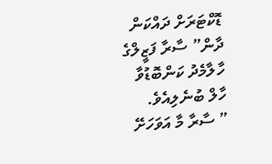ޑޮކްޓަރަށް ދައްކަން ދާން” ސާރާ ފަޒީލްގެ ހާލާމެދު ކަންބޮޑުވާ ހާލް ބުނެލިއެވެ.
” ސާރާ މާ އަވަހަށޭ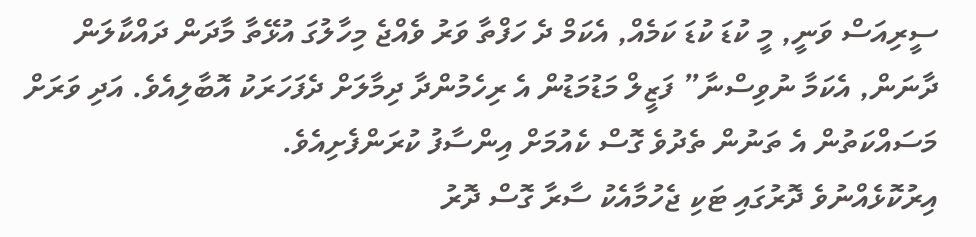ސީރިއަސް ވަނީ, މީ ކުޑަ ކުޑަ ކަމެއް, އެކަމް ދެ ހަފްތާ ވަރު ވެއްޖެ މިހާލުގަ އުޅޭތާ މާދަން ދައްކާލަން ދާނަން, އެކަމާ ނުވިސްނާ” ފަޒީލް މަޑުމަޑުން އެ ރިހެމުންދާ ދިމާލަށް ދެފަހަރަކު އޮބާލިއެވެ. އަދި ވަރަށް މަސައްކަތުން އެ ތަނުން ތެދުވެ ގޮސް ކެއުމަށް އިންސާފު ކުރަންފެށިއެވެ.
އިރުކޮޅެއްނުވެ ދޮރުގައި ޓަކި ޖެހުމާއެކު ސާރާ ގޮސް ދޮރު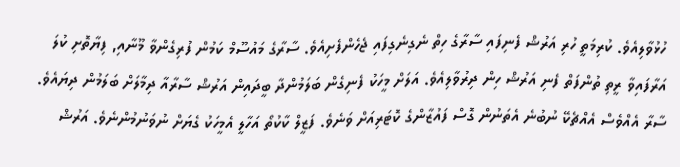ހުޅުވާލިއެވެ. ކުރިމަތީ ހުރި އަރުޝް ފެނިފައި ސާރާގެ ހިތް ނެގިނެގިފައި ޖެހެންފެށިއެވެ. ސާރާގެ މައުސޫމް ކަމުން ފުރިގެންވާ މޫނާއި, ފިޔާތޮށި ކުލަ އަރާފައިވާ ރީތި ތުންފަތް ފެނި އަރުޝް ހިން ދިރުވާލިއެވެ. އަލަށް މީހަކު ފެނިގެން ބަލަމުންދާ ބީދައިން އަރުޝް ސާރާއާ ދިމާލަށް ބަލަމުން ދިޔައެވެ.
ސާރާ އެއްވެސް އެއްޗެކޭ ނުބުނެ އެތަނުން ގޮސް ފައުޒާންގެ ކޮޓަރިއަށް ވަނެވެ. ފަޒީލް ކާކުތޯ އަހާލީ އެމީހަކު ގެޔަށް ނުވަނުމުންނެވެ. އަރުޝް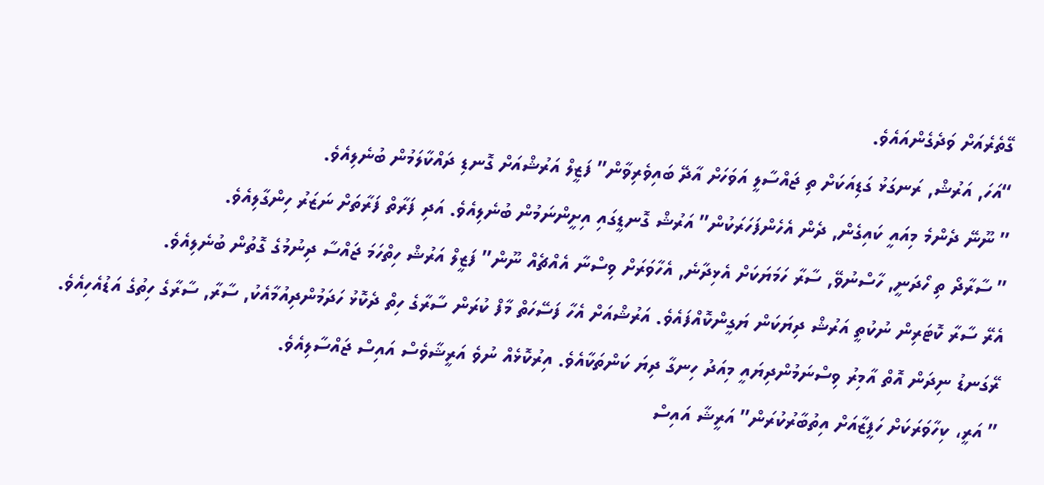ގޭތެރެއަށް ވަދެގެންއައެވެ.
“އަހަ, އަރުޝް, ރަނގަޅު ގަޑިއަކަށް ތި ޖައްސާލީ އަވަހަށް އާދޭ ބައިވެރިވާން” ފަޒީލް އަރުޝްއަށް ގޮނޑި ދައްކާލަމުން ބުނެލިއެވެ.
” ނޫނޭ ދެންމެ މިއައީ ކައިގެން, ދެން އެހެންފަހަރަކުން” އަރުޝް ގޮނޑީގައި އިށީންނަމުން ބުނެލިއެވެ. އަދި ފަރާތް ފަރާތަށް ނަޒަރު ހިންގާލިއެވެ.
” ސާރާދޯ ތި ހޯދަނީ, ހާސްނުވޭ, ސާރާ ހަމަޔަކަށް އެޅިދާނެ, އެހާވަރަށް ވިސްނާ އެއްޗެއް ނޫން” ފަޒީލް އަރުޝް ހިތްހަމަ ޖައްސާ ދިނުމުގެ ގޮތުން ބުނެލިއެވެ.
އެރޭ ސާރާ ކޮޓަރިން ނުކުތީ އަރުޝް ދިޔަކަން ޔަގީންކޮއްފައެވެ. އަރުޝްއަށް އެހާ ފަސޭހަތް މާފް ކުރަން ސާރާގެ ހިތް ދެކޮޅު ހަދަމުންދިއުމާއެކު, ސާރާ, ސާރާގެ ހިތުގެ އަޑުއެހިއެވެ.
ރޭގަނޑު ނިދަން އޮތް އާމިރު ވިސްނަމުންދިޔައީ މިއަދު ހިނގާ ދިޔަ ކަންތަކާއެވެ. އިރުކޮޅެއް ނުވެ އަރީޝާވެސް އައިސް ޖައްސާލިއެވެ.
” އަރީ، ކިހާވަރަކަށް ހަފީޒާއަށް އިތުބާރުކުރަން” އަރީޝާ އައިސް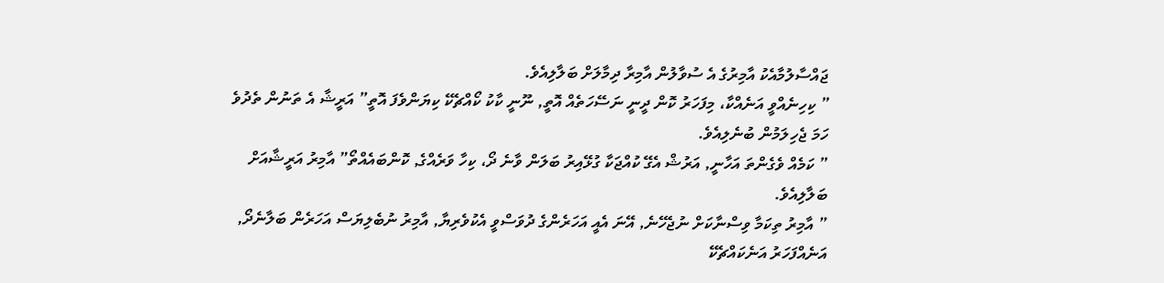ޖައްސާލުމާއެކު އާމިރުގެ އެ ސުވާލުން އާމިރާ ދިމާލަށް ބަލާލިއެވެ.
” ކިހިނެއްވީ އަނެއްކާ، މިފަހަރު ކޮން ދީނީ ނަސޭހަތެއް އޮތީ, ނޫނީ ކާކު ކޯއްޗެކޭ ކިޔަންވެފަ އޮތީ” އަރީޝާ އެ ތަނުން ތެދުވެ ހަމަ ޖެހިލަމުން ބުނެލިއެވެ.
” ކަމެއް ވެގެންތަ އަހާނީ, އަރުޝް އެގޭ ކުއްޖަކާ ގުޅޭއިރު ބަލަން ވާނެ ދޯ، ކިހާ ވަރެއްގެ, ކޮންބައެއްތޯ” އާމިރު އަރީޝާއަށް ބަލާލިއެވެ.
” އާމިރު ތިކަމާ ވިސްނާކަށް ނުޖެހޭނެ, އޭނަ އެއީ އަހަރެންގެ ދުވަސްވީ އެކުވެރިޔާ, އާމިރު ނުބެލިޔަސް އަހަރެން ބަލާނެދޯ, އަނެއްފަހަރު އަނެކައްޗެކޭ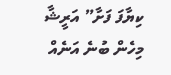ކިޔާފަ ފަށާ” އަރީޝާ މިހެން ބުނެ އަނެއް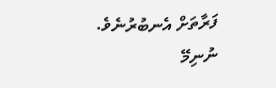ފަރާތަށް އެނބުރުނެވެ.
ނުނިމޭ